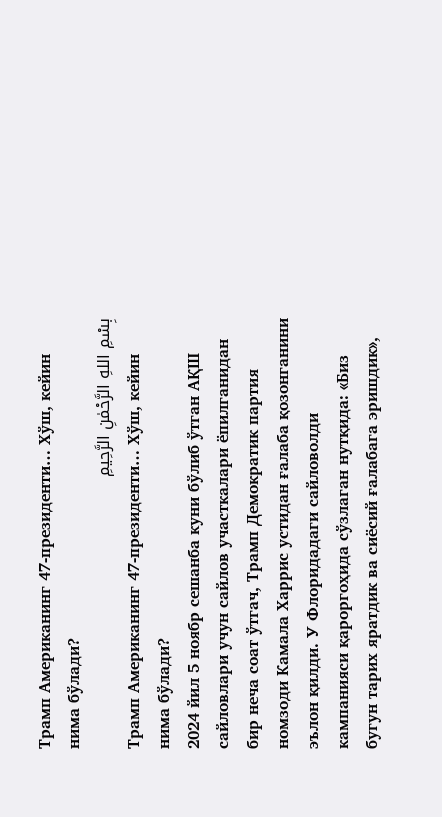Трамп Американинг 47-президенти… Хўш, кейин нима бўлади?
بِسْمِ اللهِ الرَّحْمٰنِ الرَّحِيمِ
Трамп Американинг 47-президенти… Хўш, кейин нима бўлади?
2024 йил 5 ноябр сешанба куни бўлиб ўтган АҚШ сайловлари учун сайлов участкалари ёпилганидан бир неча соат ўтгач, Трамп Демократик партия номзоди Камала Харрис устидан ғалаба қозонганини эълон қилди. У Флоридадаги сайловолди кампанияси қароргоҳида сўзлаган нутқида: «Биз бугун тарих яратдик ва сиёсий ғалабага эришдик»,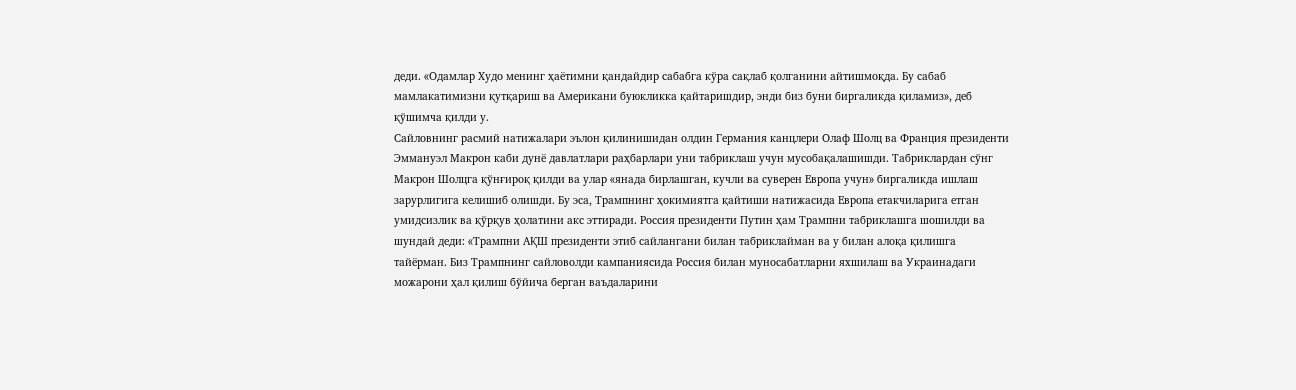деди. «Одамлар Худо менинг ҳаётимни қандайдир сабабга кўра сақлаб қолганини айтишмоқда. Бу сабаб мамлакатимизни қутқариш ва Американи буюкликка қайтаришдир, энди биз буни биргаликда қиламиз», деб қўшимча қилди у.
Сайловнинг расмий натижалари эълон қилинишидан олдин Германия канцлери Олаф Шолц ва Франция президенти Эммануэл Макрон каби дунё давлатлари раҳбарлари уни табриклаш учун мусобақалашишди. Табриклардан сўнг Макрон Шолцга қўнғироқ қилди ва улар «янада бирлашган, кучли ва суверен Европа учун» биргаликда ишлаш зарурлигига келишиб олишди. Бу эса, Трампнинг ҳокимиятга қайтиши натижасида Европа етакчиларига етган умидсизлик ва қўрқув ҳолатини акс эттиради. Россия президенти Путин ҳам Трампни табриклашга шошилди ва шундай деди: «Трампни АҚШ президенти этиб сайлангани билан табриклайман ва у билан алоқа қилишга тайёрман. Биз Трампнинг сайловолди кампаниясида Россия билан муносабатларни яхшилаш ва Украинадаги можарони ҳал қилиш бўйича берган ваъдаларини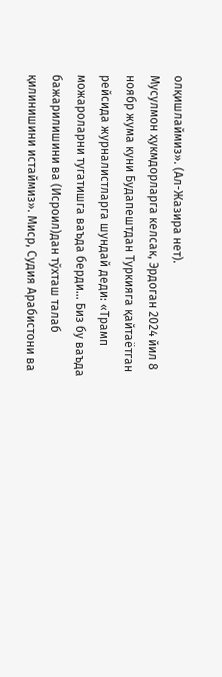олқишлаймиз». (Ал-Жазира нет).
Мусулмон ҳукмдорларга келсак, Эрдоган 2024 йил 8 ноябр жума куни Будапештдан Туркияга қайтаётган рейсида журналистларга шундай деди: «Трамп можароларни тугатишга ваъда берди… Биз бу ваъда бажарилишини ва (Исроил)дан тўхташ талаб қилинишини истаймиз». Миср, Судия Арабистони ва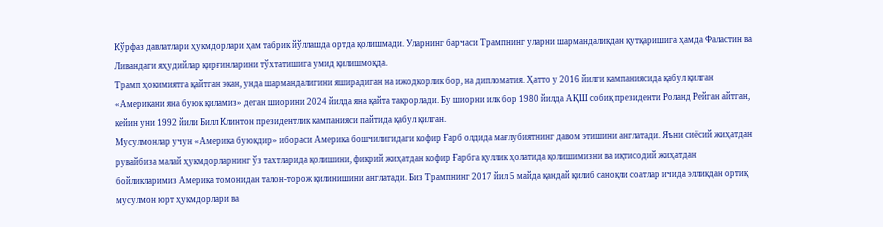Кўрфаз давлатлари ҳукмдорлари ҳам табрик йўллашда ортда қолишмади. Уларнинг барчаси Трампнинг уларни шармандаликдан қутқаришига ҳамда Фаластин ва Ливандаги яҳудийлар қирғинларини тўхтатишига умид қилишмоқда.
Трамп ҳокимиятга қайтган экан, унда шармандалигини яширадиган на ижодкорлик бор, на дипломатия. Ҳатто у 2016 йилги кампаниясида қабул қилган «Американи яна буюк қиламиз» деган шиорини 2024 йилда яна қайта такрорлади. Бу шиорни илк бор 1980 йилда АҚШ собиқ президенти Роланд Рейган айтган, кейин уни 1992 йили Билл Клинтон президентлик кампанияси пайтида қабул қилган.
Мусулмонлар учун «Америка буюкдир» ибораси Америка бошчилигидаги кофир Ғарб олдида мағлубиятнинг давом этишини англатади. Яъни сиёсий жиҳатдан рувайбиза малай ҳукмдорларнинг ўз тахтларида қолишини, фикрий жиҳатдан кофир Ғарбга қуллик ҳолатида қолишимизни ва иқтисодий жиҳатдан бойликларимиз Америка томонидан талон-торож қилинишини англатади. Биз Трампнинг 2017 йил 5 майда қандай қилиб саноқли соатлар ичида элликдан ортиқ мусулмон юрт ҳукмдорлари ва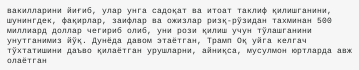вакилларини йиғиб, улар унга садоқат ва итоат таклиф қилишганини, шунингдек, фақирлар, заифлар ва ожизлар ризқ-рўзидан тахминан 500 миллиард доллар чегириб олиб, уни рози қилиш учун тўлашганини унутганимиз йўқ. Дунёда давом этаётган, Трамп Оқ уйга келгач тўхтатишини даъво қилаётган урушларни, айниқса, мусулмон юртларда авж олаётган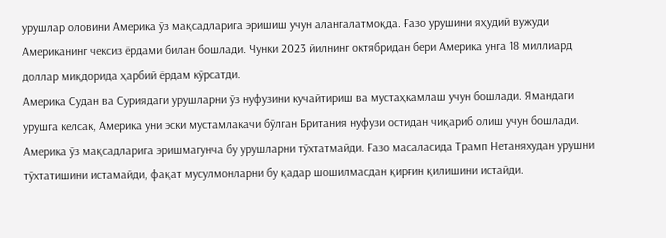урушлар оловини Америка ўз мақсадларига эришиш учун алангалатмоқда. Ғазо урушини яҳудий вужуди Американинг чексиз ёрдами билан бошлади. Чунки 2023 йилнинг октябридан бери Америка унга 18 миллиард доллар миқдорида ҳарбий ёрдам кўрсатди.
Америка Судан ва Суриядаги урушларни ўз нуфузини кучайтириш ва мустаҳкамлаш учун бошлади. Ямандаги урушга келсак, Америка уни эски мустамлакачи бўлган Британия нуфузи остидан чиқариб олиш учун бошлади. Америка ўз мақсадларига эришмагунча бу урушларни тўхтатмайди. Ғазо масаласида Трамп Нетаняхудан урушни тўхтатишини истамайди, фақат мусулмонларни бу қадар шошилмасдан қирғин қилишини истайди.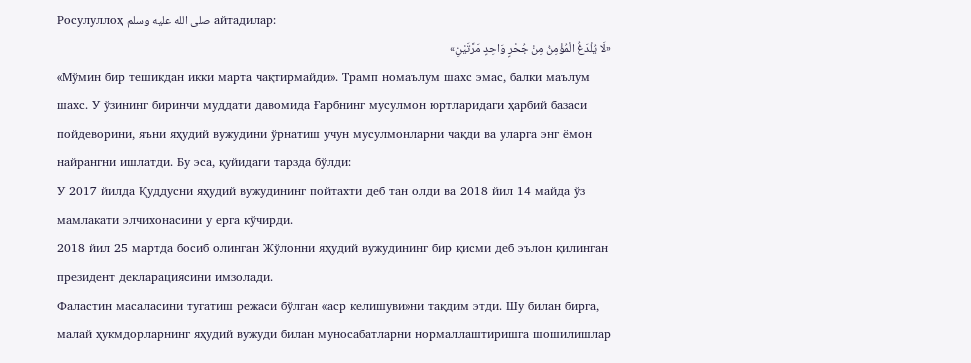Росулуллоҳ صلى الله عليه وسلم айтадилар:
«لَا يُلْدَغُ الْمُؤْمِنُ مِنْ جُحْرٍ وَاحِدٍ مَرَّتَيْنِ»
«Мўмин бир тешикдан икки марта чақтирмайди». Трамп номаълум шахс эмас, балки маълум шахс. У ўзининг биринчи муддати давомида Ғарбнинг мусулмон юртларидаги ҳарбий базаси пойдеворини, яъни яҳудий вужудини ўрнатиш учун мусулмонларни чақди ва уларга энг ёмон найрангни ишлатди. Бу эса, қуйидаги тарзда бўлди:
У 2017 йилда Қуддусни яҳудий вужудининг пойтахти деб тан олди ва 2018 йил 14 майда ўз мамлакати элчихонасини у ерга кўчирди.
2018 йил 25 мартда босиб олинган Жўлонни яҳудий вужудининг бир қисми деб эълон қилинган президент декларациясини имзолади.
Фаластин масаласини тугатиш режаси бўлган «аср келишуви»ни тақдим этди. Шу билан бирга, малай ҳукмдорларнинг яҳудий вужуди билан муносабатларни нормаллаштиришга шошилишлар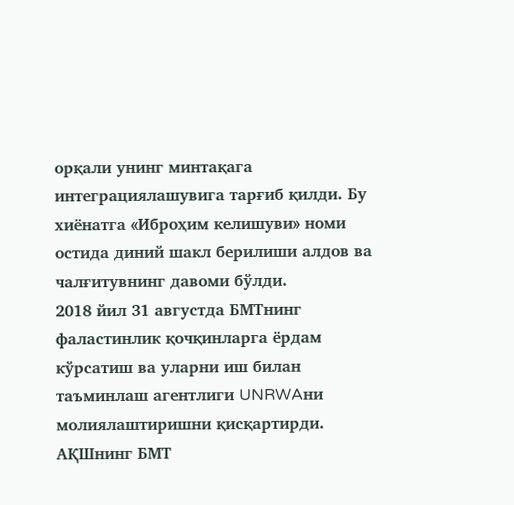орқали унинг минтақага интеграциялашувига тарғиб қилди. Бу хиёнатга «Иброҳим келишуви» номи остида диний шакл берилиши алдов ва чалғитувнинг давоми бўлди.
2018 йил 31 августда БМТнинг фаластинлик қочқинларга ёрдам кўрсатиш ва уларни иш билан таъминлаш агентлиги UNRWAни молиялаштиришни қисқартирди. АҚШнинг БМТ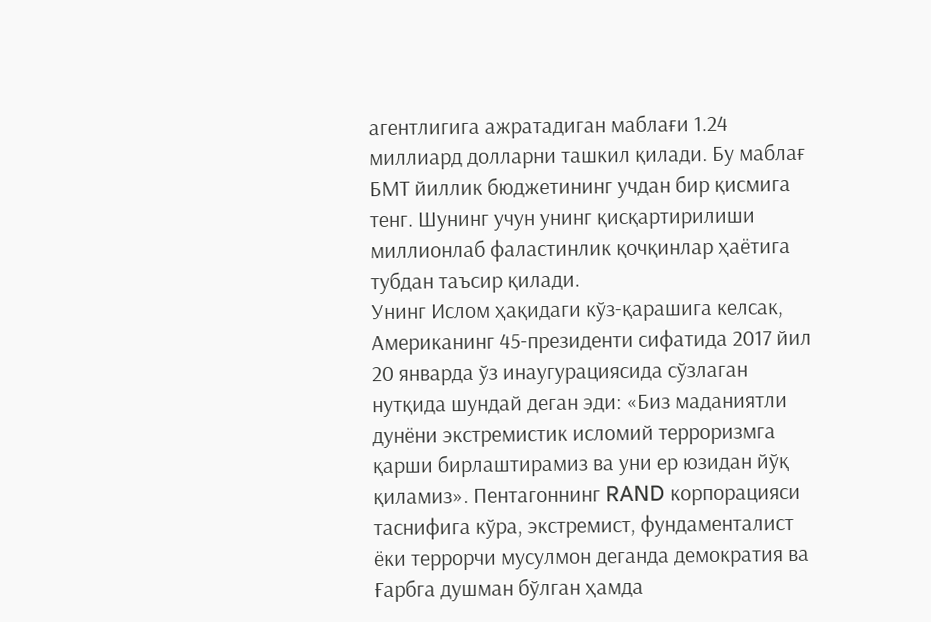агентлигига ажратадиган маблағи 1.24 миллиард долларни ташкил қилади. Бу маблағ БМТ йиллик бюджетининг учдан бир қисмига тенг. Шунинг учун унинг қисқартирилиши миллионлаб фаластинлик қочқинлар ҳаётига тубдан таъсир қилади.
Унинг Ислом ҳақидаги кўз-қарашига келсак, Американинг 45-президенти сифатида 2017 йил 20 январда ўз инаугурациясида сўзлаган нутқида шундай деган эди: «Биз маданиятли дунёни экстремистик исломий терроризмга қарши бирлаштирамиз ва уни ер юзидан йўқ қиламиз». Пентагоннинг RAND корпорацияси таснифига кўра, экстремист, фундаменталист ёки террорчи мусулмон деганда демократия ва Ғарбга душман бўлган ҳамда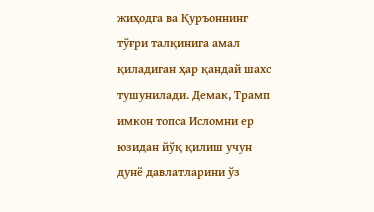жиҳодга ва Қуръоннинг тўғри талқинига амал қиладиган ҳар қандай шахс тушунилади. Демак, Трамп имкон топса Исломни ер юзидан йўқ қилиш учун дунё давлатларини ўз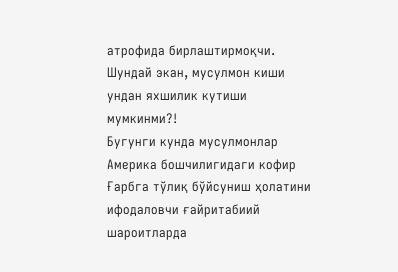атрофида бирлаштирмоқчи. Шундай экан, мусулмон киши ундан яхшилик кутиши мумкинми?!
Бугунги кунда мусулмонлар Америка бошчилигидаги кофир Ғарбга тўлиқ бўйсуниш ҳолатини ифодаловчи ғайритабиий шароитларда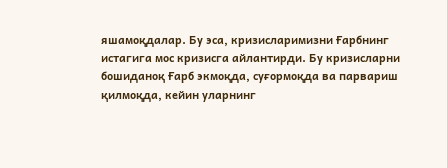яшамоқдалар. Бу эса, кризисларимизни Ғарбнинг истагига мос кризисга айлантирди. Бу кризисларни бошиданоқ Ғарб экмоқда, суғормоқда ва парвариш қилмоқда, кейин уларнинг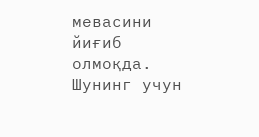мевасини йиғиб олмоқда. Шунинг учун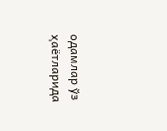одамлар ўз ҳаётларида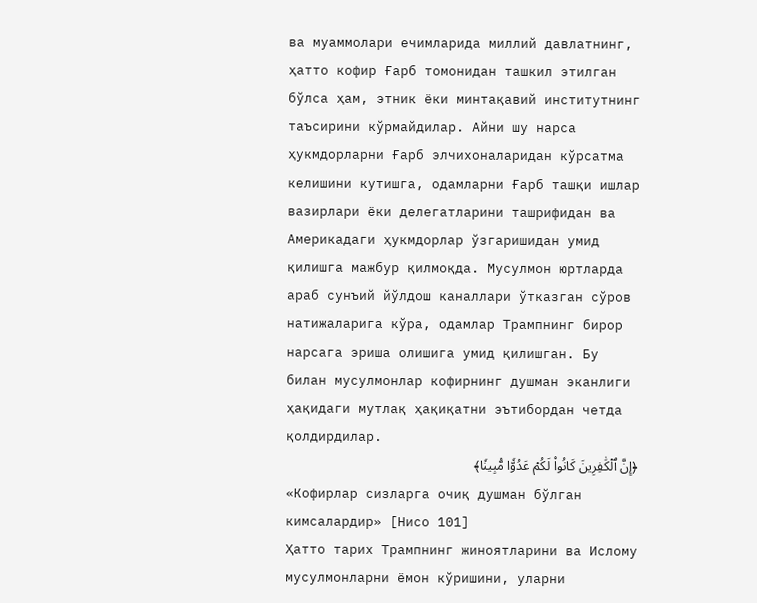ва муаммолари ечимларида миллий давлатнинг, ҳатто кофир Ғарб томонидан ташкил этилган бўлса ҳам, этник ёки минтақавий институтнинг таъсирини кўрмайдилар. Айни шу нарса ҳукмдорларни Ғарб элчихоналаридан кўрсатма келишини кутишга, одамларни Ғарб ташқи ишлар вазирлари ёки делегатларини ташрифидан ва Америкадаги ҳукмдорлар ўзгаришидан умид қилишга мажбур қилмоқда. Мусулмон юртларда араб сунъий йўлдош каналлари ўтказган сўров натижаларига кўра, одамлар Трампнинг бирор нарсага эриша олишига умид қилишган. Бу билан мусулмонлар кофирнинг душман эканлиги ҳақидаги мутлақ ҳақиқатни эътибордан четда қолдирдилар.
﴿إِنَّ ٱلۡكَٰفِرِينَ كَانُواْ لَكُمۡ عَدُوّٗا مُّبِينٗا﴾
«Кофирлар сизларга очиқ душман бўлган кимсалардир» [Нисо 101]
Ҳатто тарих Трампнинг жиноятларини ва Ислому мусулмонларни ёмон кўришини, уларни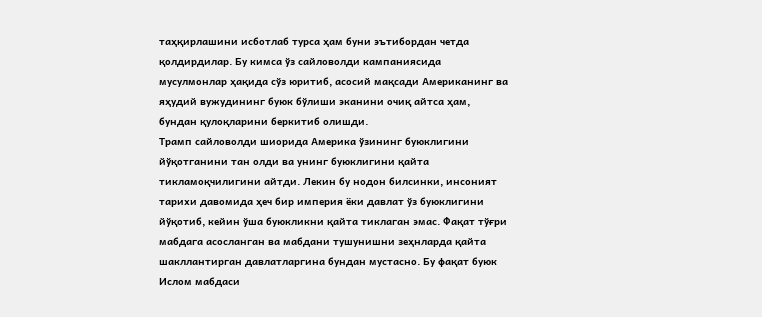таҳқирлашини исботлаб турса ҳам буни эътибордан четда қолдирдилар. Бу кимса ўз сайловолди кампаниясида мусулмонлар ҳақида сўз юритиб, асосий мақсади Американинг ва яҳудий вужудининг буюк бўлиши эканини очиқ айтса ҳам, бундан қулоқларини беркитиб олишди.
Трамп сайловолди шиорида Америка ўзининг буюклигини йўқотганини тан олди ва унинг буюклигини қайта тикламоқчилигини айтди. Лекин бу нодон билсинки, инсоният тарихи давомида ҳеч бир империя ёки давлат ўз буюклигини йўқотиб, кейин ўша буюкликни қайта тиклаган эмас. Фақат тўғри мабдага асосланган ва мабдани тушунишни зеҳнларда қайта шакллантирган давлатларгина бундан мустасно. Бу фақат буюк Ислом мабдаси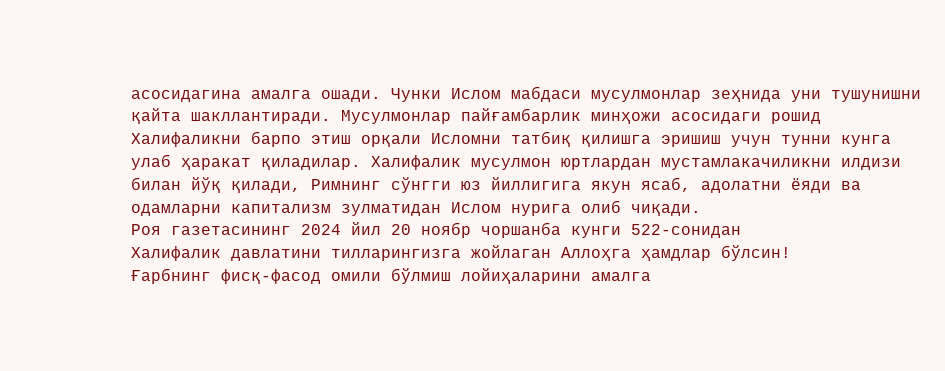асосидагина амалга ошади. Чунки Ислом мабдаси мусулмонлар зеҳнида уни тушунишни қайта шакллантиради. Мусулмонлар пайғамбарлик минҳожи асосидаги рошид Халифаликни барпо этиш орқали Исломни татбиқ қилишга эришиш учун тунни кунга улаб ҳаракат қиладилар. Халифалик мусулмон юртлардан мустамлакачиликни илдизи билан йўқ қилади, Римнинг сўнгги юз йиллигига якун ясаб, адолатни ёяди ва одамларни капитализм зулматидан Ислом нурига олиб чиқади.
Роя газетасининг 2024 йил 20 ноябр чоршанба кунги 522-сонидан
Халифалик давлатини тилларингизга жойлаган Аллоҳга ҳамдлар бўлсин!
Ғарбнинг фисқ-фасод омили бўлмиш лойиҳаларини амалга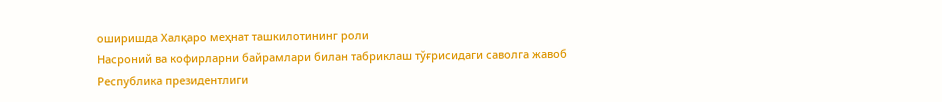оширишда Халқаро меҳнат ташкилотининг роли
Насроний ва кофирларни байрамлари билан табриклаш тўғрисидаги саволга жавоб
Республика президентлиги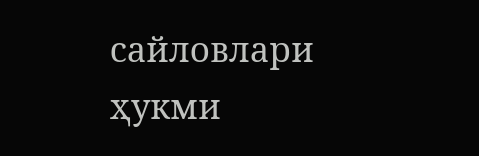сайловлари ҳукми